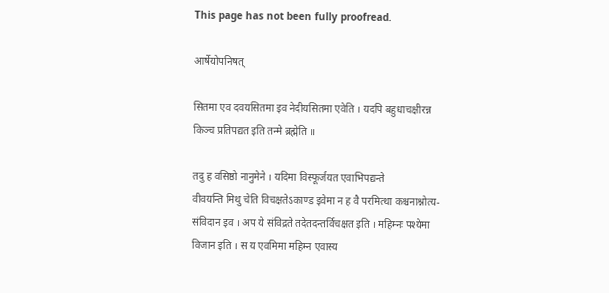This page has not been fully proofread.

आर्षेयोपनिषत्

सितमा एव दवयसितमा इव नेदीयसितमा एवेति । यदपि बहुधाचक्षीरन्न
किञ्च प्रतिपद्यत इति तन्मे ब्रह्मेति ॥

तदु ह वसिष्ठो नानुमेने । यदिमा विस्फूर्जयत एवाभिपद्यन्ते
वीवयन्ति मिथु चेति विचक्षतेऽकाण्ड इवेमा न ह वै परमित्था कश्चनाश्नोत्य-
संविदान इव । अप ये संविद्रते तदेतदन्तर्विचक्षत इति । महिम्नः पश्येमा
विजान इति । स य एवमिमा महिम्न एवास्य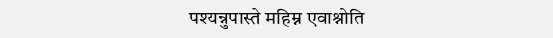पश्यन्नुपास्ते महिम्न एवाश्नोति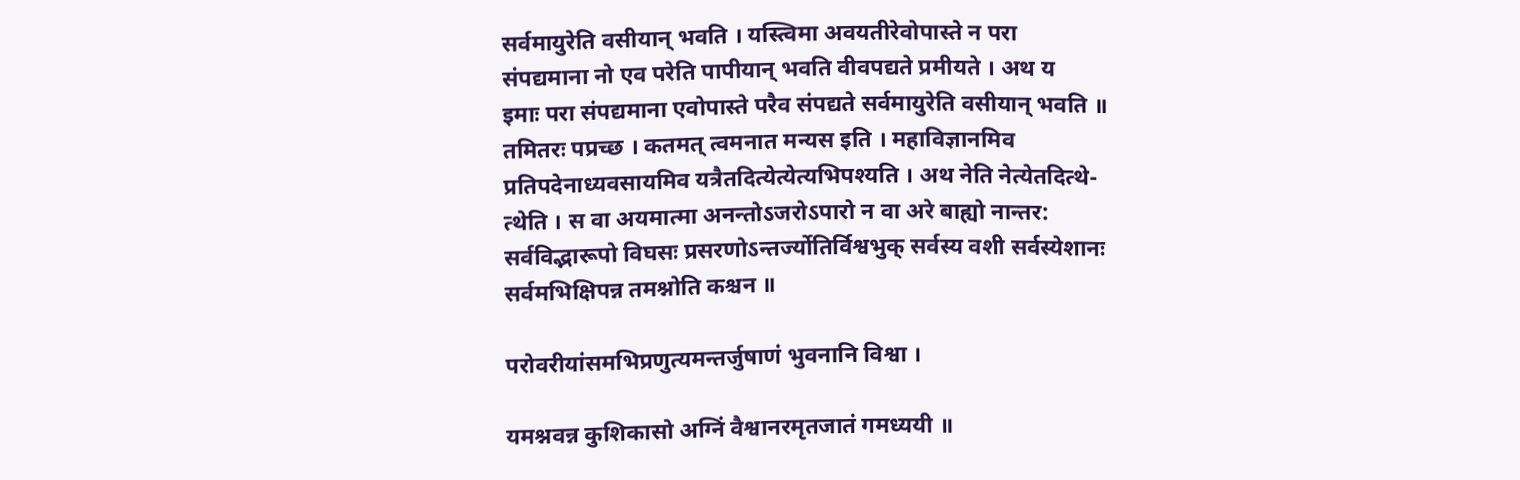सर्वमायुरेति वसीयान् भवति । यस्त्विमा अवयतीरेवोपास्ते न परा
संपद्यमाना नो एव परेति पापीयान् भवति वीवपद्यते प्रमीयते । अथ य
इमाः परा संपद्यमाना एवोपास्ते परैव संपद्यते सर्वमायुरेति वसीयान् भवति ॥
तमितरः पप्रच्छ । कतमत् त्वमनात मन्यस इति । महाविज्ञानमिव
प्रतिपदेनाध्यवसायमिव यत्रैतदित्येत्येत्यभिपश्यति । अथ नेति नेत्येतदित्थे-
त्थेति । स वा अयमात्मा अनन्तोऽजरोऽपारो न वा अरे बाह्यो नान्तर:
सर्वविद्भारूपो विघसः प्रसरणोऽन्तर्ज्योतिर्विश्वभुक् सर्वस्य वशी सर्वस्येशानः
सर्वमभिक्षिपन्न तमश्नोति कश्चन ॥

परोवरीयांसमभिप्रणुत्यमन्तर्जुषाणं भुवनानि विश्वा ।

यमश्नवन्न कुशिकासो अग्निं वैश्वानरमृतजातं गमध्ययी ॥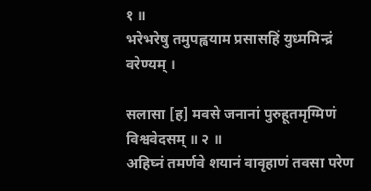१ ॥
भरेभरेषु तमुपह्वयाम प्रसासहिं युध्ममिन्द्रं वरेण्यम् ।

सलासा [ह] मवसे जनानां पुरुहूतमृग्मिणं विश्ववेदसम् ॥ २ ॥
अहिघ्नं तमर्णवे शयानं वावृहाणं तवसा परेण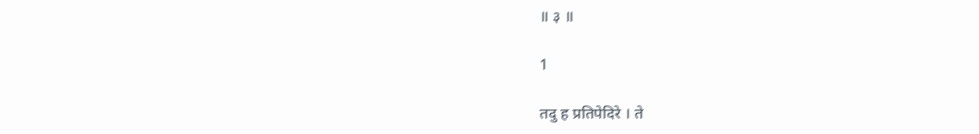॥ ३ ॥

1

तदु ह प्रतिपेदिरे । ते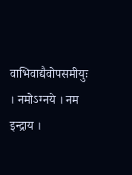वाभिवाद्यैवोपसमीयुः । नमोऽग्नये । नम
इन्द्राय ।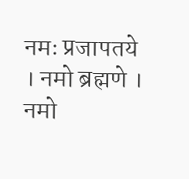नमः प्रजापतये । नमो ब्रह्मणे । नमो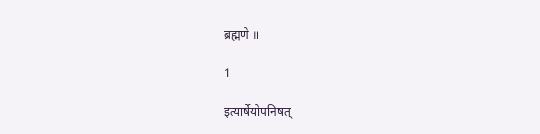ब्रह्मणे ॥

1

इत्यार्षेयोपनिषत्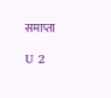समाप्ता

U 2